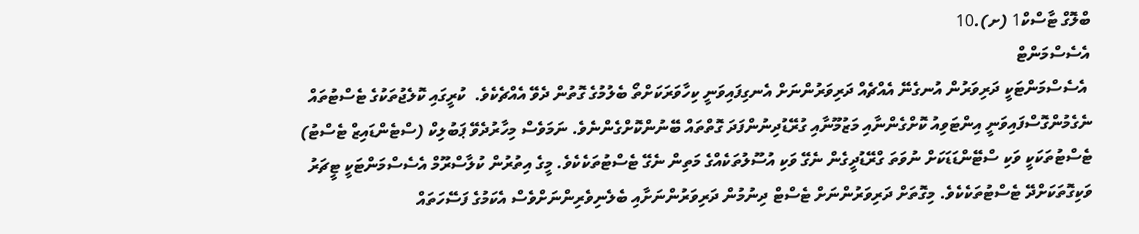ބްލޮގް ޓާސްކް1 (ށ).10
އެސެސްމަންޓް
 އެސެސްމަންޓަކީ ދަރިވަރުން އުނގެނޭ އެއްޗެއް ދަރިވަރުންނަށް އެނގިފައިވަނީ ކިހާވަރަކަށްތޯ ބެލުމުގެ ގޮތުން ދެވޭ އެއްޗެކެވެ.  ކުރީގައި ކޮލެޖުތަކުގެ ޓެސްޓުތައް ނެގެމުންގޮސްފައިވަނީ އިންޓަވިއު ކޮށްގެންނާއި މަޒުމޫނާއި ގުރޭޑުދިނުންފަދަ ގޮތްތައް ބޭނުންކޮށްގެންނެވެ. ނަމަވެސް މިހާރުދެވޭ ޕަބުލިކް (ސްޓެންޑައިޒް ޓެސްޓު) ޓެސްޓުތަކަކީ ވަކި ސްޓޭންޑަޑަކަށް ނުވަތަ ގްރޭޑުދީގެން ނެގޭ ވަކި އުސޫލުތަކެއްގެ މަތިން ނެގޭ ޓެސްޓުތަކެކެވެ. މީގެ އިތުރުން ކުލާސްރޫމް އެސެސްމަންޓަކީ ޓީޗަރު ވަކިގޮތަކަށްދޭ ޓެސްޓުތަކެކެވެ. މިގޮތަށް ދަރިވަރުންނަށް ޓެސްޓް ދިނުމުން ދަރިވަރުންނަށާއި ބެލެނިވެރިންނަށްވެސް އެކަމުގެ ފަސޭހަތައް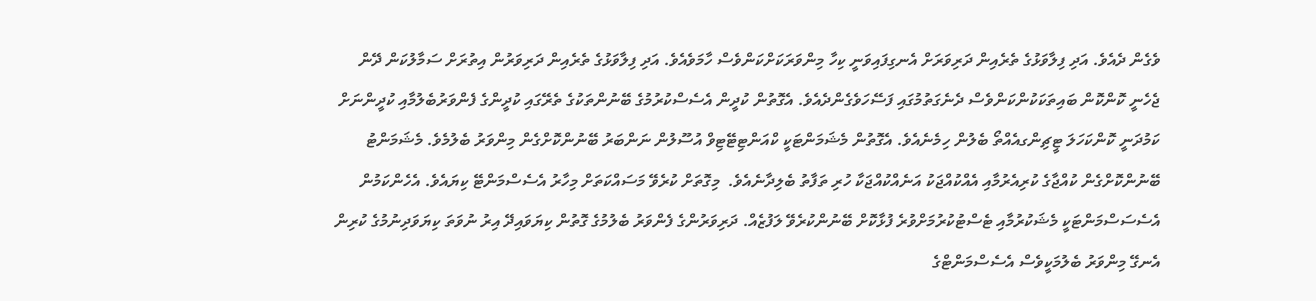ވެގެން ދެއެވެ. އަދި ފިލާވަޅުގެ ތެރެއިން ދަރިވަރަށް އެނގިފައިވަނީ ކިހާ މިންވަރަކަށްކަންވެސް ހާމަވެއެވެ. އަދި ފިލާވަޅުގެ ތެރެއިން ދަރިވަރުން އިތުރަށް ސަމާލުކަން ދޭން ޖެހެނީ ކޮންކޮން ބައިތަކަކުންކަންވެސް ދެނެގަތުމުގައި ފަސޭހަވެގެންދެއެވެ. އެގޮތުން ކުދީން އެސެސްކުރުމުގެ ބޭނުންތަކުގެ ތެރޭގައި ކުދީންގެ ފެންވަރުބެލުމާއި ކުދީންނަށް ކަމުދަނީ ކޮންކަހަލަ ޓީޗިންގއެއްތޯ ބެލުން ހިމެނެއެވެ. އެގޮތުން މެޝަމަންޓަކީ ކްއަންޓިޓޭޓިވް އުސޫލުން ނަންބަރު ބޭނުންކޮށްގެން މިންވަރު ބެލުމެވެ. މެޝަމަންޓު ބޭނުންކޮށްގެން ކުއްޖާގެ ކުރިއެރުމާއި އެއްކުއްޖަކު އަނެއްކުއްޖަކާ ހުރި ތަފާތު ބެލިދާނެއެވެ.  މިގޮތަށް ކުރެވޭ މަސައްކަތަށް މިހާރު އެސެސްމަންޓޭ ކިޔައެވެ. އެހެންކަމުން އެސެސަސްމަންޓަކީ މެޝަކުރުމާއި ޓެސްޓުކުރުމަށްވުރެ ފުޅާކޮށް ބޭނުންކުރެވޭ ލަފުޒެއް. ދަރިވަރުންގެ ފެންވަރު ބެލުމުގެ ގޮތުން ކިޔަވައިދޭ އިރު ނުވަތަ ކިޔަވަދިނުމުގެ ކުރިން އެނގޭ މިންވަރު ބެލުމަކީވެސް އެސެސްމަންޓްގެ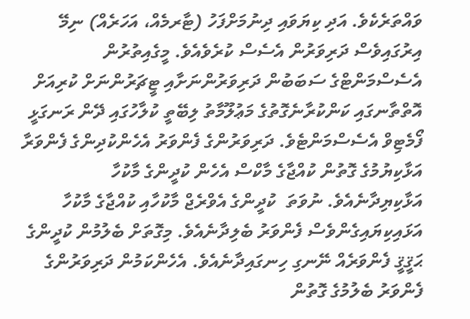ވައްތަރެކެވެ. އަދި ކިޔަވައި ދިނުމަށްފަހު (ޓާރމެއް، އަހަރެއް) ނިމޭ އިރުގައިވެސް ދަރިވަރުން އެސެސް ކުރެވެއެވެ. މީގެއިތުރުން އެސެސްމަންޓްގެ ސަބަބުން ދަރިވަރުންނަށާއި ޓީޗަރުންނަށް ކުރިއަށް އޮތްތާނގައި ކަންކުރާނެގޮތުގެ މަޢުލޫމާތު ލިބޭތީ ކުލާހުގައި ދޭން ރަނގަޅީ ފޯމެޓިވް އެސެސްމަންޓެވެ. ދަރިވަރުންގެ ފެންވަރު އެހެންކުދިންގެ ފެންވަރާ އަޅާކިޔުމުގެ ގޮތުން ކުއްޖާގެ މާކްސް އެހެން ކުދީންގެ މާކުހާ އަޅާކިޔިދާނެއެވެ. ނުވަތަ  ކުދީންގެ އެވްރެޖް މާކުހާއި ކުއްޖާގެ މާކުހާ އަޅައިކިޔައިގެންވެސް ފެންވަރު ބެލިދާނެއެވެ. މިގޮތަށް ބެލުމުން ކުދީންގެ ޙަޤީޤީ ފެންވަރެއް ނޭނގި ހިނގައިދާނެއެވެ. އެހެންކަމުން ދަރިވަރުންގެ ފެންވަރު ބެލުމުގެ ގޮތުން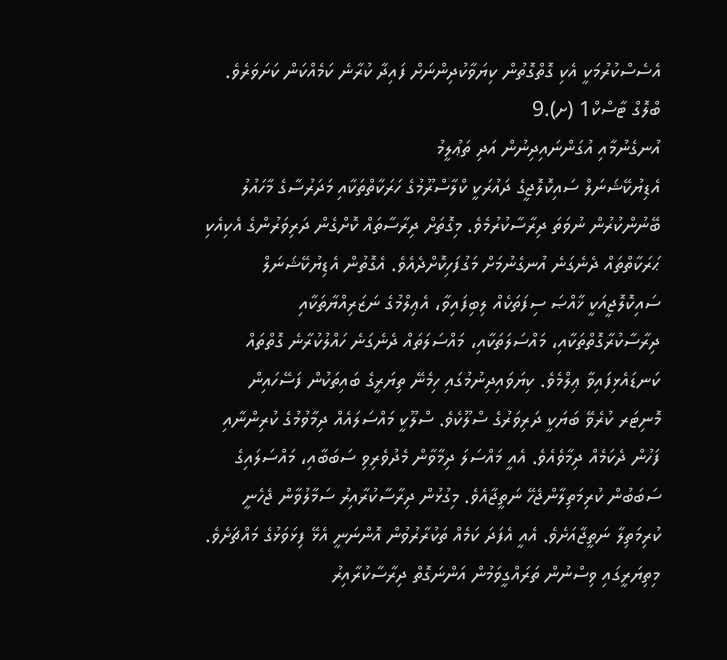އެސެސްކުރުމަކީ އެކި ގޮތްގޮތުން ކިޔަވާކުދިންނަށް ފައިދާ ކުރާނެ ކަމެއްކަން ކަށަވަރެވެ.
ބްލޮގް ޓާސްކް1 (ށ).9
އުނގެނުމާއި އުގަންނައިދިނުން އަދި ތަޢުލީމު
އެޑިޔުކޭޝަނަލް ސައިކޮލޮޖީގެ ދައުރަކީ ކްލާސްރޫމުގެ ހަރަކާތްތަކާއި މަދަރުސާގެ މާހައުލު ބޭނުންކުރުން ނުވަތަ ދިރާސާކުރުމެވެ. މިގޮތަށް ދިރާސާތައް ކޮށްގެން ދަރިވަރުންގެ އެކިއެކި ޙަރަކާތްތައް ދެނެގަނެ އުނގެނުމަށް މަގުފަހިކޮށްދެއެވެ. އެގޮތުން އެޑިޔުކޭޝަނަލް ސައިކޮލޮޖީއަކީ ޚާއްޞަ ސިފަތަކެއް ލިބިފައިވާ، އެޢިލްމުގެ ނަޒަރިއްޔާތަކާއި ދިރާސާކުރާގޮތްތަކާއި، މައްސަލަތަކާއި، މައްސަލަތައް ދެނެގަނެ ހައްލުކުރާނެ ގޮތްތައް ކަނޑައެޅިފައިވާ ޢިލްމެވެ. ކިޔަވައިދިނުމުގައި ހިމެނޭ ތިޔަރީގެ ބައިތަކުން ފަސޭހައިން މޮނިޓަރ ކުރެވޭ ބަޔަކީ ދަރިވަރުގެ ސްލޫކެވެ. ސްލޫކީ މައްސަލައެއް ދިމާވުމުގެ ކުރިންނާއި ފަހުން ދެކަމެއް ދިމާވެއެވެ. އެއީ މައްސަލަ ދިމާވާން މެދުވެރިވި ސަބަބާއި، މައްސަލައިގެ ސަބަބުން ކުރިމަތިލާންޖެހޭ ނަތީޖާއެވެ. މިގުޅުން ދިރާސާކުރާއިރު ސަމާލުވާން ޖެހެނީ ކުރިމަތިލާ ނަތީޖާއަށެވެ. އެއީ އެފަދަ ކަމެއް ތަކުރާރުވުން އޮންނަނީ އެޅޭ ފިޅަވަޅުގެ މައްޗަށެވެ. މިތިޔަރީގައި ވިސްނުން ތަރައްގީވަމުން އަންނަގޮތް ދިރާސާކުރާއިރު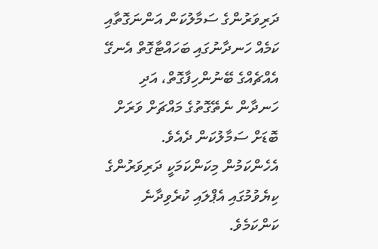ދަރިވަރުންގެ ސަމާލުކަން އަންނަގޮތާއި ކަމެއް ހަނދާނުގައި ބަހައްޓާގޮތް އެނގޭ އެއްޗެއްގެ ބޭނުންހިފާގޮތް، އަދި ހަނދާން ނެތޭގޮތުގެ މައްޗަށް ވަރަށް ބޮޑަށް ސަމާލުކަން ދެއެވެ. އެހެންކަމުން މިކަންކަމަކީ ދަރިވަރުންގެ ކިޔެވުމުގައި އެޕްލައި ކުރެވިދާނެ ކަންކަމެވެ.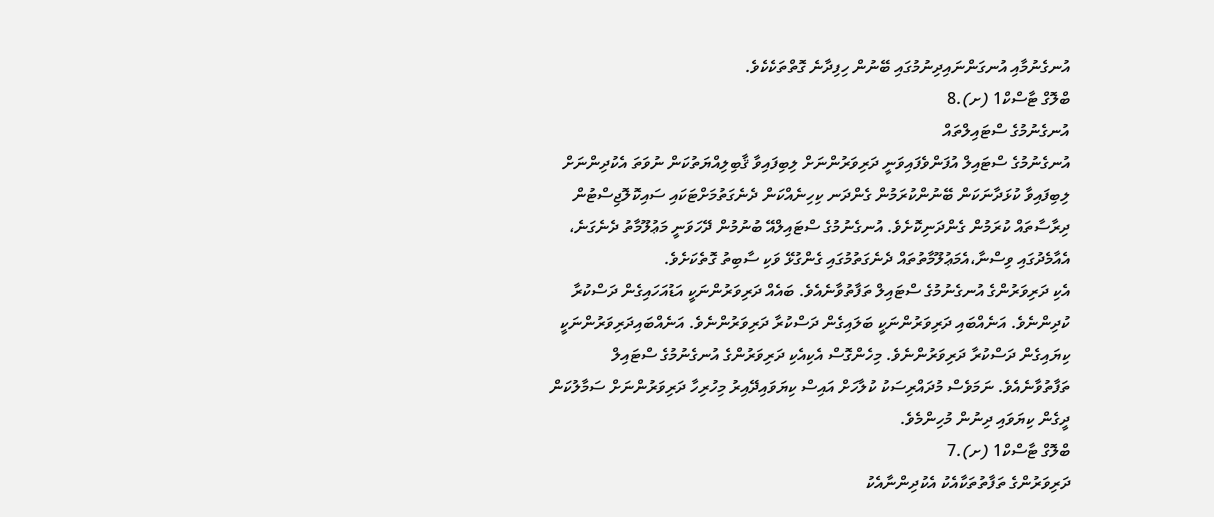އުނގެނުމާއި އުނގަންނައިދިނުމުގައި ބޭނުން ހިފިދާނެ ގޮތްތަކެކެވެ.
ބްލޮގް ޓާސްކް1 (ށ).8
އުނގެނުމުގެ ސްޓައިލްތައް
އުނގެނުމުގެ ސްޓައިލް އުފަންވެފައިވަނީ ދަރިވަރުންނަށް ލިބިފައިވާ ޤާބިލިއްޔަތުކަން ނުވަތަ އެކުދިންނަށް ލިބިފައިވާ ކުޅަދާނަކަން ބޭނުންކުރަމުން ގެންދަނ ކިހިނެއްކަން ދެނެގަތުމަށްޓަކައި ސައިކޮލޮޖިސްޓުން ދިރާސާތައް ކުރަމުން ގެންދަނިކޮށެވެ. އުނގެނުމުގެ ސްޓައިލްއޭ ބުނުމުން ދޭހަވަނީ މަޢުލޫމާތު ދެނެގަނެ، އެއާމެދުގައި ވިސްނާ،އެމަޢުލޫމާތުތައް ދެނެގަތުމުގައި ގެންގުޅޭ ވަކި ސާބިތު ގޮތެކަށެވެ.
އެކި ދަރިވަރުންގެ އުނގެނުމުގެ ސްޓައިލް ތަފާތުވާނެއެވެ. ބައެއް ދަރިވަރުންނަކީ އަޑުއަހައިގެން ދަސްކުރާ ކުދިންނެވެ. އަނެއްބައި ދަރިވަރުންނަކީ ބަލައިގެން ދަސްކުރާ ދަރިވަރުންނެވެ. އަނެއްބައިދަރިވަރުންނަކީ ކިޔައިގެން ދަސްކުރާ ދަރިވަރުންނެވެ. މިހެންގޮސް އެކިއެކި ދަރިވަރުންގެ އުނގެނުމުގެ ސްޓައިލް ތަފާތުވާނެއެވެ. ނަމަވެސް މުދައްރިސަކު ކުލާހަށް އައިސް ކިޔަވައިދޭއިރު މިހުރިހާ ދަރިވަރުންނަށް ސަމާލުކަން ދީގެން ކިޔަވައި ދިނުން މުހިންމެވެ.
ބްލޮގް ޓާސްކް1 (ށ).7
ދަރިވަރުންގެ ތަފާތުތަކާއެކު އެކުދިންނާއެކު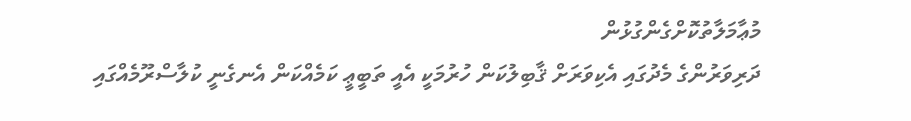މުޢާމަލާތުކޮށްގެންގުޅުން
ދަރިވަރުންގެ މެދުގައި އެކިވަރަށް ޤާބިލުކަން ހުރުމަކީ އެއީ ތަބީޢީ ކަމެއްކަން އެނގެނީ ކުލާސްރޫމެއްގައި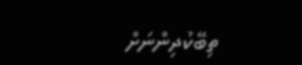ތިބޭކުދިންނަށް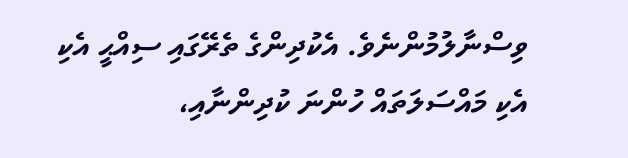ވިސްނާލުމުންނެވެ. އެކުދިންގެ ތެރޭގައި ސިއްޙީ އެކި އެކި މައްސަލަތައް ހުންނަ ކުދިންނާއި،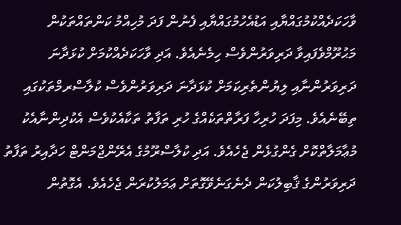ވާހަކަދެއްކުމުގައްޔާއި އަޑުއެހުމުގައްޔާއި ފެނުން ފަދަ މުހިއްމު ކަންތައްތަކުން މަޙުރޫމްވެފައިވާ ދަރިވަރުންވެސް ހިމެނެއެވެ. އަދި ވާހަކަދެއްކުމަށް ކުޅަދާނަ ދަރިވަރުންނާއި ލިޔުންތެރިކަމަށް ކުޅަދާނަ ދަރިވަރުންވެސް ކުލާސްރމްތަކުގައި ތިބޭނެއެވެ. މިފަދަ ހުރިހާ ފަރާތްތަކެއްގެ ހުރި ތަފާތު ތަކާއެކުވެސް އެކުދިންނާއެކު މުޢާމަލާތްކޮށް ގެންގުޅެން ޖެހެއެވެ. އަދި ކުލާސްރޫމުގެ އެރޭންޖްމަންޓް ހަދާއިރު ތަފާތު ދަރިވަރުންގެ ޤާބިލުކަން ދެނެގަނެވޭގޮތަށް ޢަމަލުކުރަން ޖެހެއެވެ. އެގޮތުން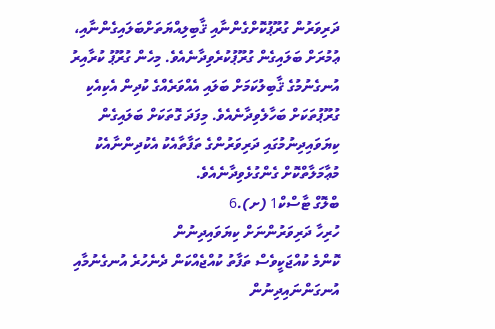ދަރިވަރުން ގުރޫޕުކޮށްގެންނާއި ޤާބިލިއްޔަތަށްބަލައިގެންނާއި، ޢުމުރަށް ބަލައިގެން ގުރޫޕުކުރެވިދާނެއެވެ. މިހެން ގުރޫޕު ކުރާއިރު އުނގެނުމުގެ ޤާބިލުކަމަށް ބަލައި އެއްވަރެއްގެ ކުދިން އެކިއެކި ގުރޫޕުތަކަށް ބަހާލެވިދާނެއެވެ. މިފަދަ ގޮތަކަށް ބަލައިގެން ކިޔަވައިދިނުމުގައި ދަރިވަރުންގެ ތަފާތާއެކު އެކުދިންނާއެކު މުޢާމަލާތްކޮށް ގެންގުޅެވިދާނެއެވެ.
ބްލޮގް ޓާސްކް1 (ށ).6
ހުރިހާ ދަރިވަރުންނަށް ކިޔަވައިދިނުން
ކޮންމެ ކުއްޖަކީވެސް ތަފާތު ކުއްޖެއްކަން ދެނެހުރެ އުނގެނުމާއި އުނގަންނައިދިނުން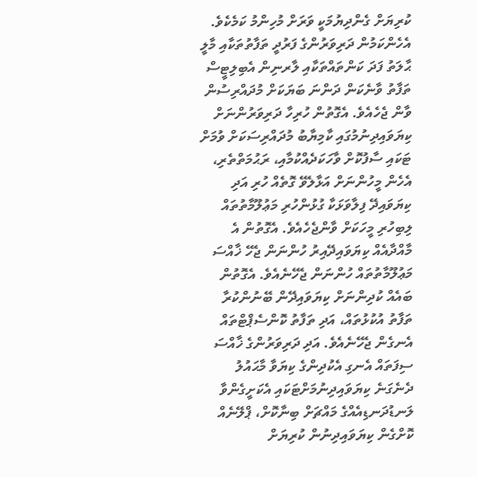ކުރިޔަށް ގެންދިޔުމަކީ ވަރަށް މުހިންމު ކަމެކެވެ. އެހެންކަމުން ދަރިވަރުންގެ ފަރުދީ ތަފާތުތަކާއި މާލީ ޙާލަތު ފަދަ ކަންތައްތަކާއި ލާރނިން އެބިލިޓީސް ތަފާތު ވާނެކަން ދަންނަ ބަޔަކަށް މުދައްރިސުން ވާން ޖެހެއެވެ. އެގޮތުން ހުރިހާ ދަރިވަރުންނަށް ކިޔަވައިދިނުމުގައި ކާމިޔާބު މުދައްރިސަކަށް ވުމަށް ޓަކައި ސާފުކޮށް ވާހަކަދެއްކުމާއި، ރަޙުމަތްތެރި، އެހެން މީހުންނަށް އަޅާލެވޭ ގޮތެއް ހުރި އަދި ކިޔަވައިދޭ ފިލާވަޅަކާ ގުޅުންހުރި މަޢުލޫމާތުތައް ލިބިހުރި މީހަކަށް ވާންޖެހެއެވެ. އެގޮތުން އެ މާއްދާއެއް ކިޔަވައިދޭއިރު ހުންނަން ޖެހޭ ޚާއްސަ މަޢުލޫމާތުތައް ހުންނަން ޖެހޭނެއެވެ. އެގޮތުން ބައެއް ކުދިންނަށް ކިޔަވައިދޭން ބޭނުންކުރާ ތަފާތު އުކުޅުތައް، އަދި ތަފާތު ކޮންސެޕްޓްތައް އެނގެން ޖެހޭނެއެވެ. އަދި ދަރިވަރުންގެ ޚާއްސަ ސިފަތައް އެނގި އެކުދިންގެ ކިޔަވާ މާޙައުލު ދެނެގަނެ ކިޔަވައިދިނުމަށްޓަކައި އެކަށީގެންވާ ލަނޑުދަނޑިއެއްގެ މައްޗަށް ބިނާކޮށް، ޕްލޭނެއް ކޮށްގެން ކިޔަވައިދިނުން ކުރިޔަށް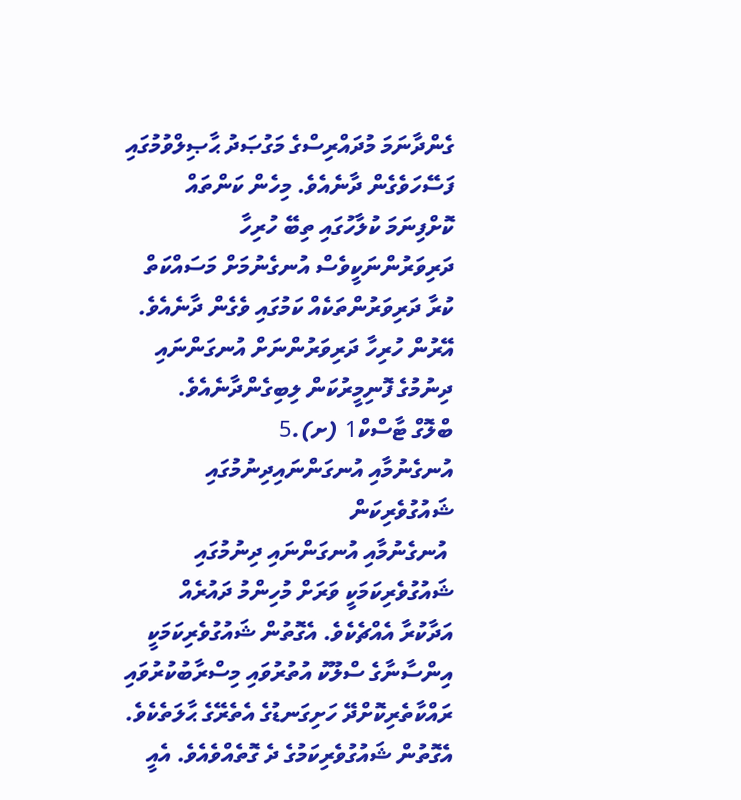ގެންދާނަމަ މުދައްރިސްގެ މަގުޞަދު ޙާޞިލްވުމުގައި ފަސޭހަވެގެން ދާނެއެވެ. މިހެން ކަންތައް ކޮށްފިނަމަ ކުލާހުގައި ތިބޭ ހުރިހާ ދަރިވަރުންނަކީވެސް އުނގެނުމަށް މަސައްކަތް ކުރާ ދަރިވަރުންތަކެއް ކަމުގައި ވެގެން ދާނެއެވެ. އޭރުން ހުރިހާ ދަރިވަރުންނަށް އުނގަންނައި ދިނުމުގެ ފޮނިމީރުކަން ލިބިގެންދާނެއެވެ.
ބްލޮގް ޓާސްކް1 (ށ).5
އުނގެނުމާއި އުނގަންނައިދިނުމުގައި ޝައުގުވެރިކަން
 އުނގެނުމާއި އުނގަންނައި ދިނުމުގައި ޝައުގުވެރިކަމަކީ ވަރަށް މުހިންމު ދައުރެއް އަދާކުރާ އެއްޗެކެވެ. އެގޮތުން ޝައުގުވެރިކަމަކީ  އިންސާނާގެ ސްލޫކު އުތުރުވައި މިސްރާބުކުރުވައި ރައްކާތެރިކޮށްދޭ ހަށިގަނޑުގެ އެތެރޭގެ ޙާލަތެކެވެ. އެގޮތުން ޝައުގުވެރިކަމުގެ ދެ ގޮތެއްވެއެވެ. އެއީ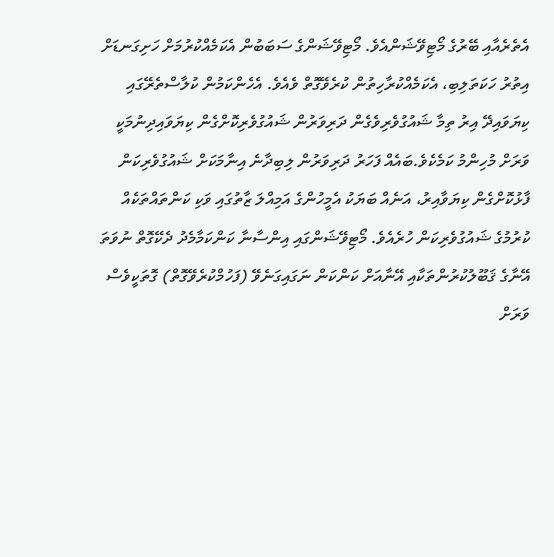އެތެރެއާއި ބޭރުގެ މޯޓިވޭޝަންއެވެ. މޯޓިވޭޝަންގެ ސަބަބުން އެކަމެއްކުރުމަށް ހަށިގަނޑަށް އިތުރު ހަކަތަލިބި، އެކަމެއްކުރާހިތުން ކުރެވޭގޮތް ވެއެވެ. އެހެންކަމުން ކުލާސްތެރޭގައި ކިޔަވައިދޭ އިރު ތިމާ ޝައުގުވެރިވެގެން ދަރިވަރުން ޝައުގުވެރިކޮށްގެން ކިޔަވައިދިނުމަކީ ވަރަށް މުހިންމު ކަމެކެވެ.ބައެއް ފަހަރު ދަރިވަރުން ލިބިދާނެ އިނާމަކަށް ޝައުގުވެރިކަން ފާޅުކޮށްގެން ކިޔަވާއިރު، އަނެއް ބަޔަކު އެމީހުންގެ އަމިއްލަ ޒާތުގައި ވަކި ކަންތައްތަކެއް ކުރުމުގެ ޝައުގުވެރިކަން ހުރެއެވެ. މޯޓިވޭޝަންގައި އިންސާނާ ކަންކަމާމެދު ދެކޭގޮތް ނުވަތަ އޭނާގެ ޤަބޫލުކުރުންތަކާއި އޭނާއަށް ކަންކަން ނަގައިގަނެވޭ (ފަހުމްކުރެވޭގޮތް) ގޮތަކީވެސް ވަރަށް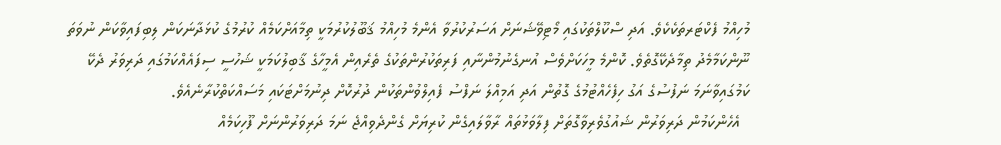މުހިއްމު ފެކްޓަރތަކެކެވެ. އަދި ސްކޫލްތަކުގައި މޯޓިވޭޝަނަށް އަސަރުކުރުވާ އެންމެ މުހިއްމު ޤަބޫލުކުރުމަކީ ތިމާއަށްކަމެއް ކުރުމުގެ ކުޅަދާނަކަން ލިބިފައިވާކަން ނުވަތަ ނޫންކަމާމެދު ތިމާދެކޭގޮތެވެ. ކޮންމެ މީހަކަށްވެސް އުނގެނުމުންނާއި ފަރިތަކުރުންތަކުގެ ތެރެއިން އެމީހާގެ ޤާބިލުކަމަކީ ޝަހުސީ ސިފައެއްކަމުގައި ދަރިވަރު ދެކޭ ކަމުގައިވާނަމަ ނަފުސުގެ އަގު ހިފެހެއްޓުމުގެ ގޮތުން އަދި އަމިއްލަ ނަފްސު ފެއިލްވުންތަކުން ދުރުކޮށް ދިނުމަށްޓަކައި މަސައްކަތްކުރާނެއެވެ.
  އެހެންކަމުން ދަރިވަރުން ޝައުގުވެރިވާގޮތަށް ފިލާވަޅުތައް ރާވާލައިގެން ކުރިޔަށް ގެންދެވިއްޖެ ނަމަ ދަރިވަރުންނަށް ފޫހިކަމެއް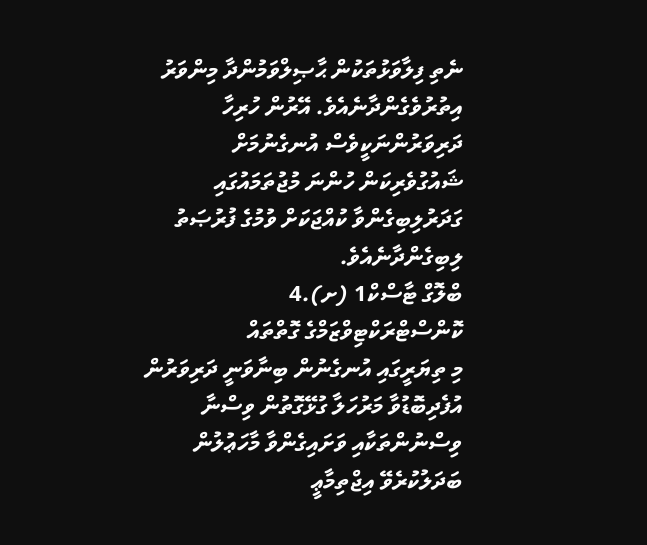ނެތި ފިލާވަޅުތަކުން ޙާޞިލްވަމުންދާ މިންވަރު އިތުރުވެގެންދާނެއެވެ. އޭރުން ހުރިހާ ދަރިވަރުންނަކީވެސް އުނގެނުމަށް ޝައުގުވެރިކަން ހުންނަ މުޖުތަމައުގައި ގަދަރުލިބިގެންވާ ކުއްޖަކަށް ވުމުގެ ފުރުޞަތު ލިބިގެންދާނެއެވެ.
ބްލޮގް ޓާސްކް1 (ށ).4
ކޮންސްޓްރަކްޓިވްޒަމްގެ ގޮތްތައް
މި ތިޔަރީގައި އުނގެނުން ބިނާވަނީ ދަރިވަރުން އުފެދިބޮޑުވާ މަރުހަލާ ގުޅޭގޮތުން ވިސްނާ ވިސްނުންތަކާއި ވަށައިގެންވާ މާހަޢުލުން ބަދަލުކުރެވޭ އިޖްތިމާޢީ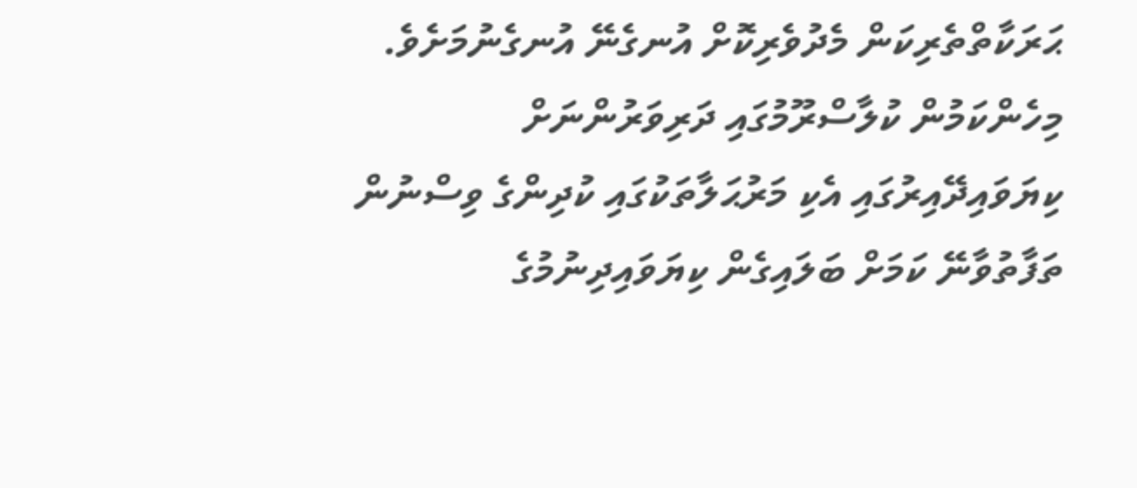ޙަރަކާތްތެރިކަން މެދުވެރިކޮށް އުނގެނޭ އުނގެނުމަށެވެ. މިހެންކަމުން ކުލާސްރޫމުގައި ދަރިވަރުންނަށް ކިޔަވައިދޭއިރުގައި އެކި މަރުޙަލާތަކުގައި ކުދިންގެ ވިސްނުން ތަފާތުވާނޭ ކަމަށް ބަލައިގެން ކިޔަވައިދިނުމުގެ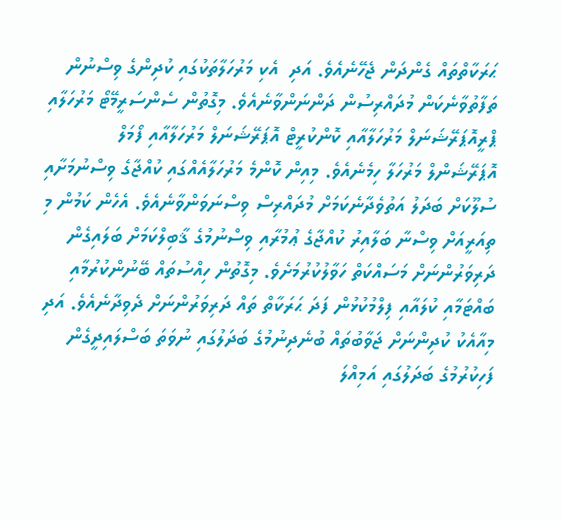ޙަރަކާތްތައް ގެންދަން ޖެހޭނެއެވެ. އަދި  އެކި މަރުހަލާތަކުގައި ކުދިންގެ ވިސްނުން ތަފާތުވާނެކަން މުދައްރިސުން ދަންނަންވާނެއެވެ. މިގޮތުން ސެންސަރީމޭޓޯ މަރުހަލާއި ޕްރީއޮޕަރޭޝަނަލް މަރުހަލާއާއި ކޮންކުރީޓް އޮޕަރޭޝަނަލް މަރުހަލާއާއި ފޯމަލް އޮޕަރޭޝަންލް މަރުހަލާ ހިމެނެއެވެ. މިއިން ކޮންމެ މަރުހަލާއެއްގައި ކުއްޖާގެ ވިސްނުމަށާއި ސުލޫކަށް ބަދަލު އަތުވެދާނެކަމަށް މުދައްރިސް ވިސްނަވަންވާނެއެވެ. އެހެން ކަމުން މި ތިއަރީއަށް ވިސްނާ ބަލާއިރު ކުއްޖާގެ ޢުމުރާއި ވިސްނުމުގެ ޤާބިލްކަމަށް ބަލައިގެން ދަރިވަރުންނަށް މަސައްކަތް ހަވާލުކުރުމަށެވެ. މިގޮތުން ހިއްސުތައް ބޭނުންކުރުމާއި ބައްޓަމާއި ކުލައާއި ފިލްމުކުޅުން ފަދަ ޙަރަކާތް ތައް ދަރިވަރުންނަށް ދެވިދާނެއެވެ. އަދި  މިއާއެކު ކުދިންނަށް ޖަވާބުތައް ބުނެދިނުމުގެ ބަދަލުގައި ނުވަތަ ބަސްލައިދީގެން ފަހިކުރުމުގެ ބަދަލުގައި އަމިއްލަ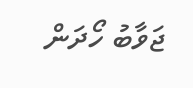ޖަވާބު ހޯދަން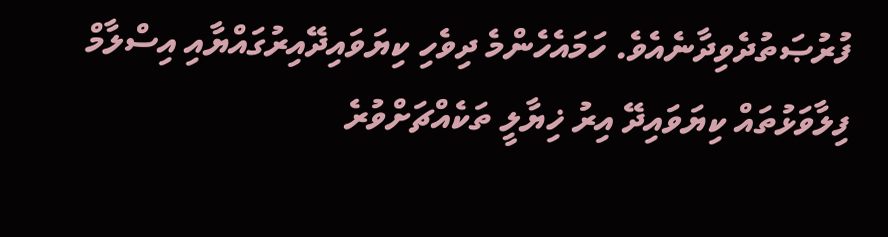ފުރުޞަތުދެވިދާނެއެވެ. ހަމައެހެންމެ ދިވެހި ކިޔަވައިދޭއިރުގައްޔާއި އިސްލާމް ފިލާވަޅުތައް ކިޔަވައިދޭ އިރު ޚިޔާލީ ތަކެއްޗަށްވުރެ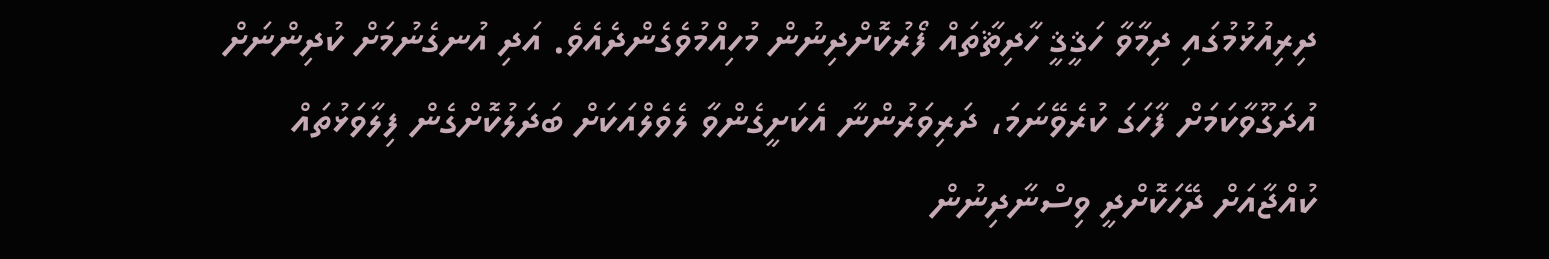ދިރިއުޅުމުގައި ދިމާވާ ހަޤީޤީ ހާދިޘާތައް ފޯރުކޮށްދިނުން މުހިއްމުވެގެންދެއެވެ. އަދި އުނގެނުމަށް ކުދިންނަށް އުދަގޫވާކަމަށް ފާހަގަ ކުރެވޭނަމަ، ދަރިވަރުންނާ އެކަށީގެންވާ ލެވެލްއަކަށް ބަދަލުކޮށްގެން ފިލާވަޅުތައް ކުއްޖާއަށް ދޭހަކޮށްދީ ވިސްނާދިނުން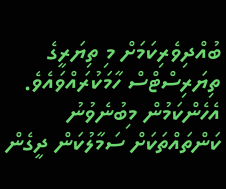ބުއްދިވެރިކަމަށް މި ތިޔަރީގެ ތިޔަރިސްޓްސް ހާމަކުރައްވައެވެ. އެހެންކަމުން މިބުނެވުނު ކަންތައްތަކަށް ސަމާލުކަން ދީގެން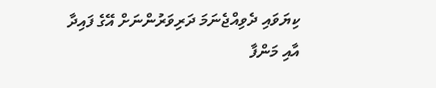ކިޔަވައި ދެވިއްޖެނަމަ ދަރިވަރުންނަށް އޭގެ ފައިދާ އާއި މަންފާ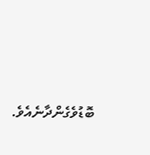ބޮޑުވެގެންދާނެއެވެ.